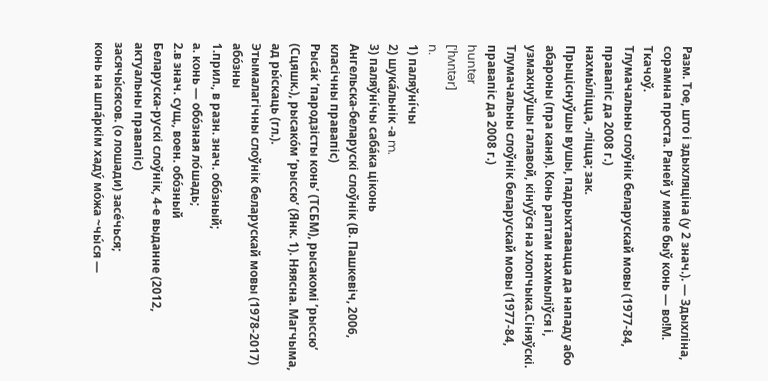Разм. Тое, што і здыхляціна (у 2 знач.). — Здыхліна, сорамна проста. Раней у мяне быў конь — во!М. Ткачоў.
Тлумачальны слоўнік беларускай мовы (1977-84, правапіс да 2008 г.)
нахмы́ліцца, ‑ліцца; зак.
Прыціснуўшы вушы, падрыхтавацца да нападу або абароны (пра каня). Конь раптам нахмыліўся і, узмахнуўшы галавой, кінуўся на хлопчыка.Сіняўскі.
Тлумачальны слоўнік беларускай мовы (1977-84, правапіс да 2008 г.)
hunter
[ˈhʌntər]
n.
1) паляўні́чы
2) шука́льнік -а m.
3) паляўні́чы саба́ка ціконь
Ангельска-беларускі слоўнік (В. Пашкевіч, 2006, класічны правапіс)
Рыса́к ’пародзісты конь’ (ТСБМ), рысакомі ’рыссю’ (Сцяшк.), рысако́м ’рыссю’ (Янк. 1). Няясна. Магчыма, ад ры́скаць (гл.).
Этымалагічны слоўнік беларускай мовы (1978-2017)
або́зны
1.прил., в разн. знач. обо́зный;
а. конь — обо́зная ло́шадь;
2.в знач. сущ., воен. обо́зный
Беларуска-рускі слоўнік, 4-е выданне (2012, актуальны правапіс)
засячы́сясов. (о лошади) засе́чься;
конь на шпа́ркім хаду́ мо́жа ~чы́ся —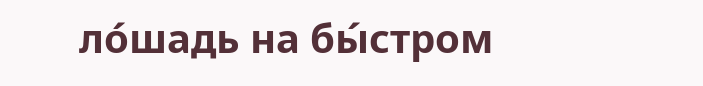ло́шадь на бы́стром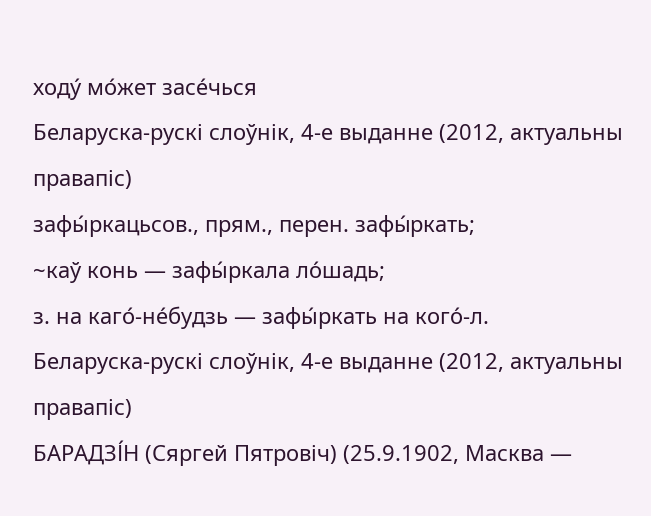ходу́ мо́жет засе́чься
Беларуска-рускі слоўнік, 4-е выданне (2012, актуальны правапіс)
зафы́ркацьсов., прям., перен. зафы́ркать;
~каў конь — зафы́ркала ло́шадь;
з. на каго́-не́будзь — зафы́ркать на кого́-л.
Беларуска-рускі слоўнік, 4-е выданне (2012, актуальны правапіс)
БАРАДЗІ́Н (Сяргей Пятровіч) (25.9.1902, Масква —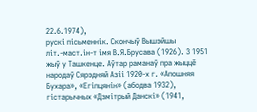22.6.1974),
рускі пісьменнік. Скончыў Вышэйшы літ.-маст.ін-т імя В.Я.Брусава (1926). З 1951 жыў у Ташкенце. Аўтар раманаў пра жыццё народаў Сярэдняй Азіі 1920-х г. «Апошняя Бухара», «Егіпцянін» (абодва 1932), гістарычных «Дзмітрый Данскі» (1941,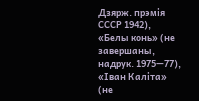Дзярж. прэмія СССР 1942), «Белы конь» (не завершаны, надрук. 1975—77), «Іван Каліта» (не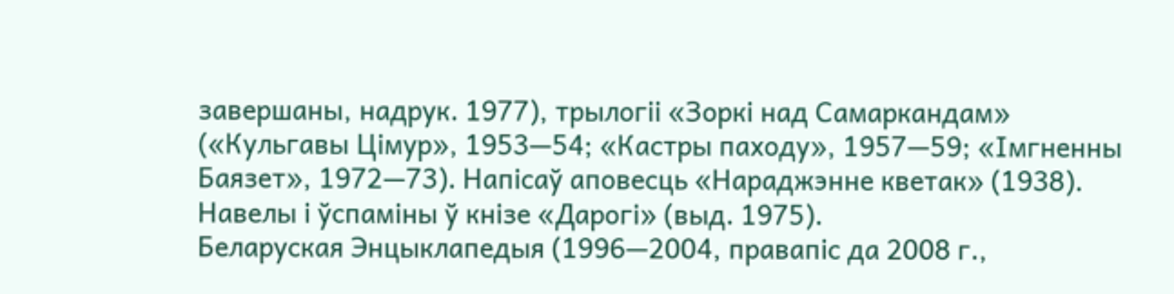завершаны, надрук. 1977), трылогіі «Зоркі над Самаркандам» («Кульгавы Цімур», 1953—54; «Кастры паходу», 1957—59; «Імгненны Баязет», 1972—73). Напісаў аповесць «Нараджэнне кветак» (1938). Навелы і ўспаміны ў кнізе «Дарогі» (выд. 1975).
Беларуская Энцыклапедыя (1996—2004, правапіс да 2008 г.,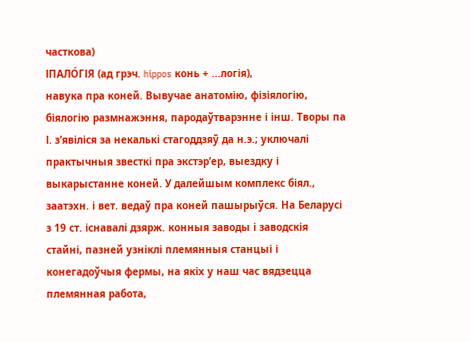часткова)
ІПАЛО́ГІЯ (ад грэч. hippos конь + ...логія),
навука пра коней. Вывучае анатомію, фізіялогію, біялогію размнажэння, пародаўтварэнне і інш. Творы па І. з’явіліся за некалькі стагоддзяў да н.э.; уключалі практычныя звесткі пра экстэр’ер, выездку і выкарыстанне коней. У далейшым комплекс біял., заатэхн. і вет. ведаў пра коней пашырыўся. На Беларусі з 19 ст. існавалі дзярж. конныя заводы і заводскія стайні, пазней узніклі племянныя станцыі і конегадоўчыя фермы, на якіх у наш час вядзецца племянная работа,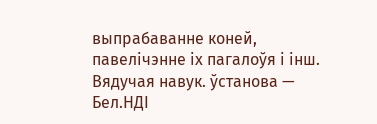выпрабаванне коней, павелічэнне іх пагалоўя і інш. Вядучая навук. ўстанова — Бел.НДІ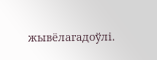жывёлагадоўлі.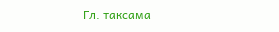Гл. таксама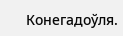Конегадоўля.